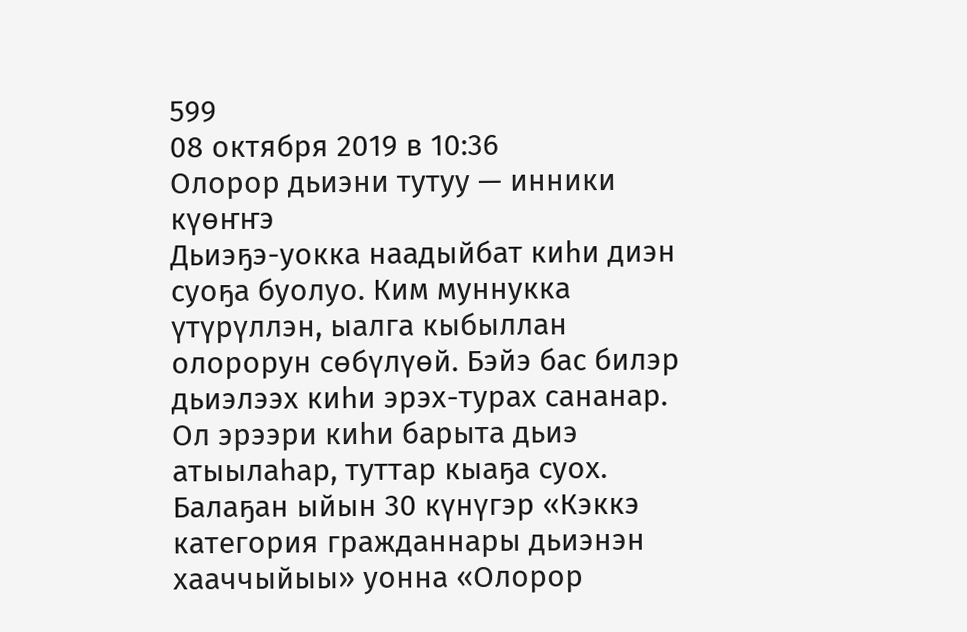599
08 октября 2019 в 10:36
Олорор дьиэни тутуу — инники күөҥҥэ
Дьиэҕэ-уокка наадыйбат киһи диэн суоҕа буолуо. Ким муннукка үтүрүллэн, ыалга кыбыллан олорорун сөбүлүөй. Бэйэ бас билэр дьиэлээх киһи эрэх-турах сананар. Ол эрээри киһи барыта дьиэ атыылаһар, туттар кыаҕа суох.
Балаҕан ыйын 30 күнүгэр «Кэккэ категория гражданнары дьиэнэн хааччыйыы» уонна «Олорор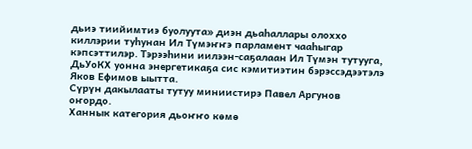дьиэ тиийимтиэ буолуута» диэн дьаһаллары олоххо киллэрии туһунан Ил Түмэҥҥэ парламент чааһыгар кэпсэттилэр. Тэрээһини иилээн-саҕалаан Ил Түмэн тутууга, ДьУоКХ уонна энергетикаҕа сис кэмитиэтин бэрэссэдээтэлэ Яков Ефимов ыытта.
Сүрүн дакылааты тутуу миниистирэ Павел Аргунов оҥордо.
Ханнык категория дьоҥҥо көмө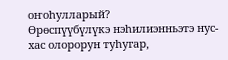оҥоһулларый?
Өрөспүүбүлүкэ нэһилиэнньэтэ нус-хас олорорун туһугар,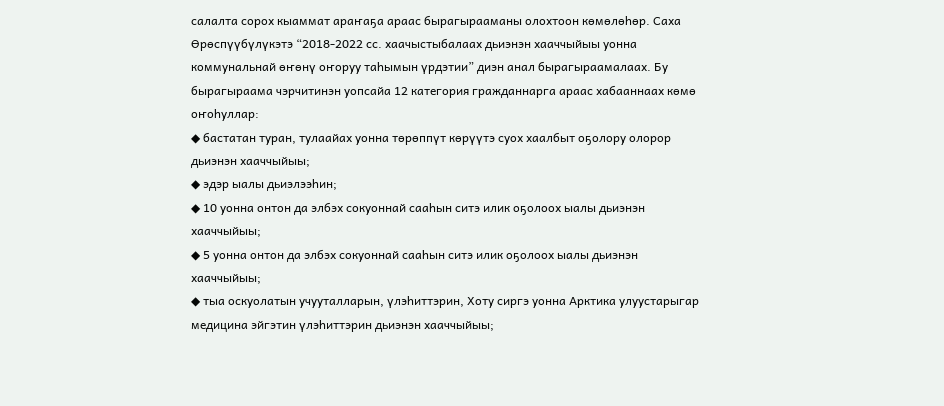салалта сорох кыаммат араҥаҕа араас бырагырааманы олохтоон көмөлөһөр. Саха Өрөспүүбүлүкэтэ “2018-2022 сс. хаачыстыбалаах дьиэнэн хааччыйыы уонна коммунальнай өҥөнү оҥоруу таһымын үрдэтии” диэн анал бырагыраамалаах. Бу бырагыраама чэрчитинэн уопсайа 12 категория гражданнарга араас хабааннаах көмө оҥоһуллар:
◆ бастатан туран, тулаайах уонна төрөппүт көрүүтэ суох хаалбыт оҕолору олорор дьиэнэн хааччыйыы;
◆ эдэр ыалы дьиэлээһин;
◆ 10 уонна онтон да элбэх сокуоннай сааһын ситэ илик оҕолоох ыалы дьиэнэн хааччыйыы;
◆ 5 уонна онтон да элбэх сокуоннай сааһын ситэ илик оҕолоох ыалы дьиэнэн хааччыйыы;
◆ тыа оскуолатын учууталларын, үлэһиттэрин, Хоту сиргэ уонна Арктика улуустарыгар медицина эйгэтин үлэһиттэрин дьиэнэн хааччыйыы;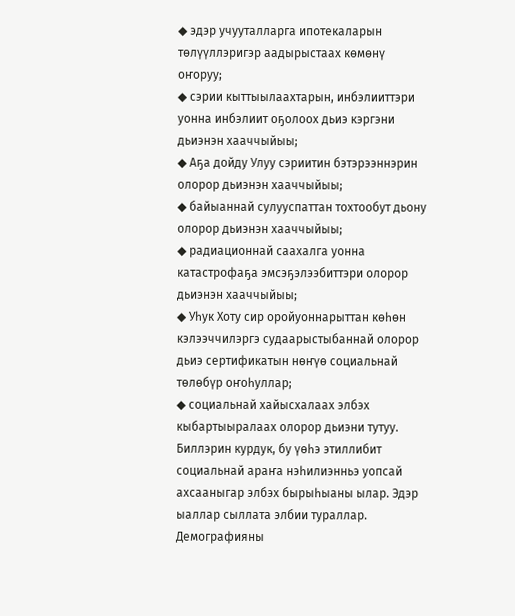◆ эдэр учууталларга ипотекаларын төлүүллэригэр аадырыстаах көмөнү оҥоруу;
◆ сэрии кыттыылаахтарын, инбэлииттэри уонна инбэлиит оҕолоох дьиэ кэргэни дьиэнэн хааччыйыы;
◆ Аҕа дойду Улуу сэриитин бэтэрээннэрин олорор дьиэнэн хааччыйыы;
◆ байыаннай сулууспаттан тохтообут дьону олорор дьиэнэн хааччыйыы;
◆ радиационнай саахалга уонна катастрофаҕа эмсэҕэлээбиттэри олорор дьиэнэн хааччыйыы;
◆ Уһук Хоту сир оройуоннарыттан көһөн кэлээччилэргэ судаарыстыбаннай олорор дьиэ сертификатын нөҥүө социальнай төлөбүр оҥоһуллар;
◆ социальнай хайысхалаах элбэх кыбартыыралаах олорор дьиэни тутуу.
Биллэрин курдук, бу үөһэ этиллибит социальнай араҥа нэһилиэнньэ уопсай ахсааныгар элбэх бырыһыаны ылар. Эдэр ыаллар сыллата элбии тураллар. Демографияны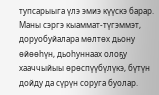тупсарыыга үлэ эмиэ күүскэ барар. Маны сэргэ кыаммат-түгэммэт, доруобуйалара мөлтөх дьону өйөөһүн, дьоһуннаах олоҕу хааччыйыы өрөспүүбүлүкэ, бүтүн дойду да сүрүн соруга буолар.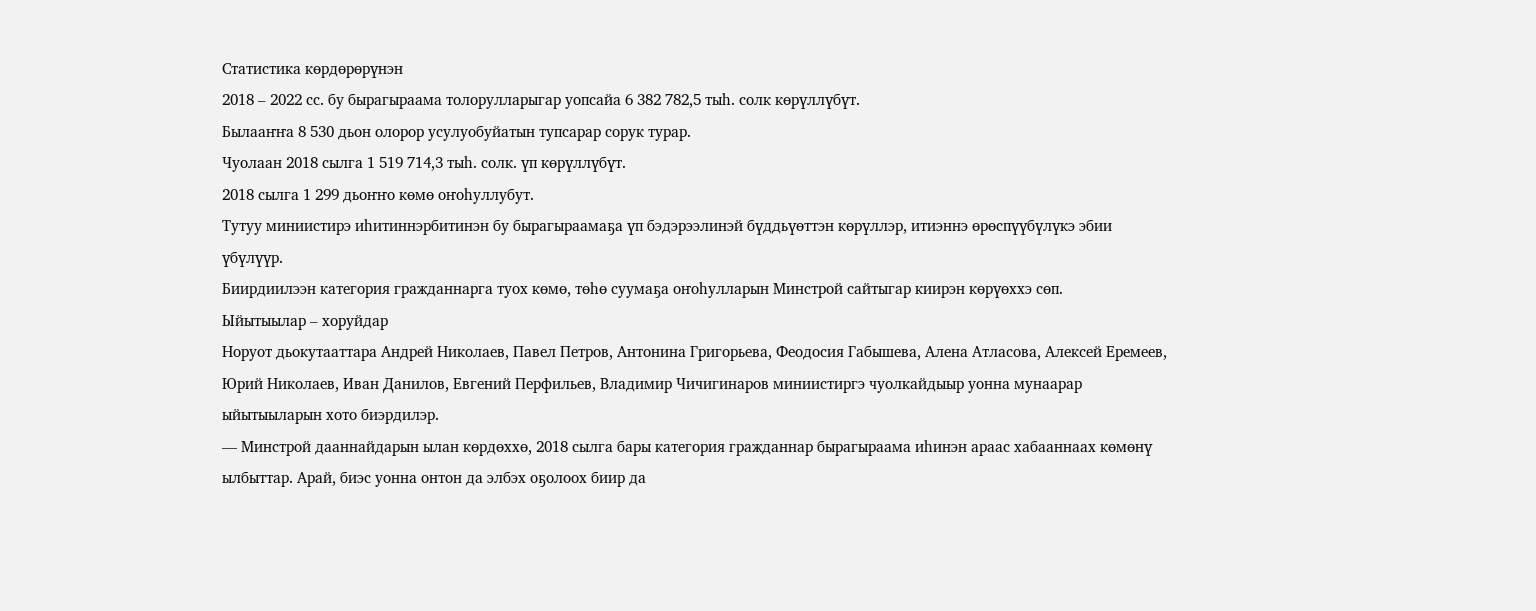Статистика көрдөрөрүнэн
2018 – 2022 сс. бу бырагыраама толорулларыгар уопсайа 6 382 782,5 тыһ. солк көрүллүбүт.
Былааҥҥа 8 530 дьон олорор усулуобуйатын тупсарар сорук турар.
Чуолаан 2018 сылга 1 519 714,3 тыһ. солк. үп көрүллүбүт.
2018 сылга 1 299 дьоҥҥо көмө оҥоһуллубут.
Тутуу миниистирэ иһитиннэрбитинэн бу бырагыраамаҕа үп бэдэрээлинэй бүддьүөттэн көрүллэр, итиэннэ өрөспүүбүлүкэ эбии үбүлүүр.
Биирдиилээн категория гражданнарга туох көмө, төһө суумаҕа оҥоһулларын Минстрой сайтыгар киирэн көрүөххэ сөп.
Ыйытыылар – хоруйдар
Норуот дьокутааттара Андрей Николаев, Павел Петров, Антонина Григорьева, Феодосия Габышева, Алена Атласова, Алексей Еремеев, Юрий Николаев, Иван Данилов, Евгений Перфильев, Владимир Чичигинаров миниистиргэ чуолкайдыыр уонна мунаарар ыйытыыларын хото биэрдилэр.
— Минстрой дааннайдарын ылан көрдөххө, 2018 сылга бары категория гражданнар бырагыраама иһинэн араас хабааннаах көмөнү ылбыттар. Арай, биэс уонна онтон да элбэх оҕолоох биир да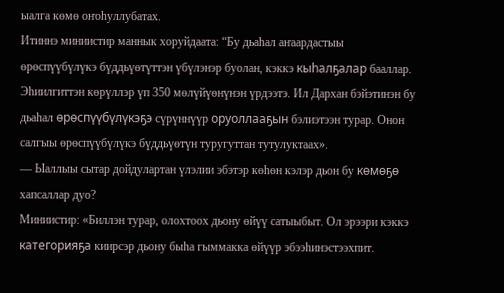ыалга көмө оҥоһуллубатах.
Итиннэ миниистир маннык хоруйдаата: “Бу дьаһал аҥаардастыы өрөспүүбүлүкэ бүддьүөтүттэн үбүлэнэр буолан, кэккэ кыһалҕалар бааллар. Эһиилгиттэн көрүллэр үп 350 мөлүйүөнүнэн үрдээтэ. Ил Дархан бэйэтинэн бу дьаһал өрөспүүбүлүкэҕэ сүрүннүүр оруоллааҕын бэлиэтээн турар. Онон салгыы өрөспүүбүлүкэ бүддьүөтүн туругуттан тутулуктаах».
— Ыаллыы сытар дойдулартан үлэлии эбэтэр көһөн кэлэр дьон бу көмөҕө хапсаллар дуо?
Миниистир: «Биллэн турар, олохтоох дьону өйүү сатыыбыт. Ол эрээри кэккэ категорияҕа киирсэр дьону быһа гыммакка өйүүр эбээһинэстээхпит.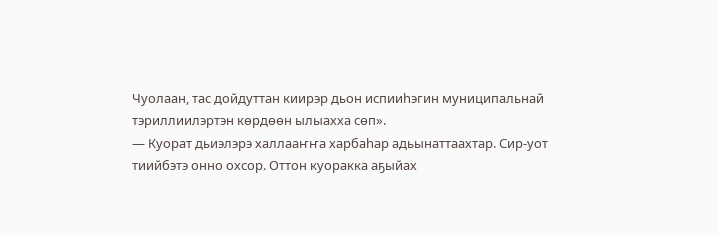Чуолаан, тас дойдуттан киирэр дьон испииһэгин муниципальнай тэриллиилэртэн көрдөөн ылыахха сөп».
— Куорат дьиэлэрэ халлааҥҥа харбаһар адьынаттаахтар. Сир-уот тиийбэтэ онно охсор. Оттон куоракка аҕыйах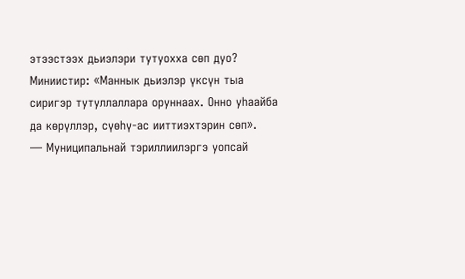этээстээх дьиэлэри тутуохха сөп дуо?
Миниистир: «Маннык дьиэлэр үксүн тыа сиригэр тутуллаллара оруннаах. Онно уһаайба да көрүллэр, сүөһү-ас ииттиэхтэрин сөп».
— Муниципальнай тэриллиилэргэ уопсай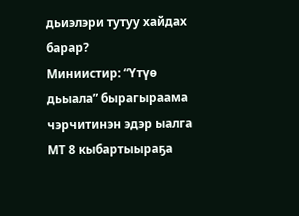дьиэлэри тутуу хайдах барар?
Миниистир: “Үтүө дьыала” бырагыраама чэрчитинэн эдэр ыалга МТ 8 кыбартыыраҕа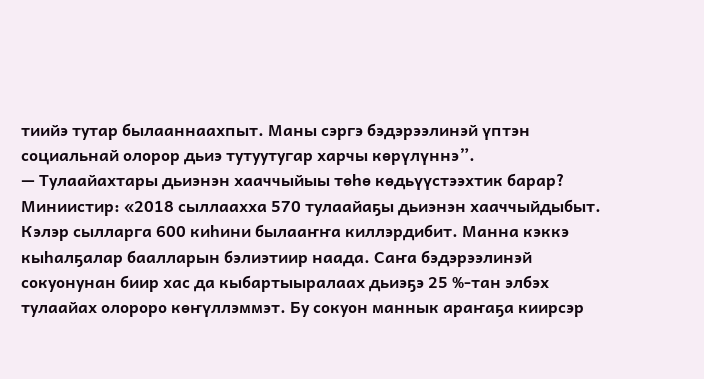тиийэ тутар былааннаахпыт. Маны сэргэ бэдэрээлинэй үптэн социальнай олорор дьиэ тутуутугар харчы көрүлүннэ”.
— Тулаайахтары дьиэнэн хааччыйыы төһө көдьүүстээхтик барар?
Миниистир: «2018 сыллаахха 570 тулаайаҕы дьиэнэн хааччыйдыбыт. Кэлэр сылларга 600 киһини былааҥҥа киллэрдибит. Манна кэккэ кыһалҕалар баалларын бэлиэтиир наада. Саҥа бэдэрээлинэй сокуонунан биир хас да кыбартыыралаах дьиэҕэ 25 %-тан элбэх тулаайах олороро көҥүллэммэт. Бу сокуон маннык араҥаҕа киирсэр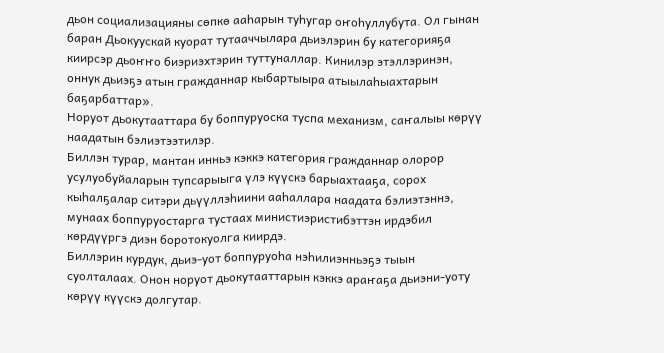дьон социализацияны сөпкө ааһарын туһугар оҥоһуллубута. Ол гынан баран Дьокуускай куорат тутааччылара дьиэлэрин бу категорияҕа киирсэр дьоҥҥо биэриэхтэрин туттуналлар. Кинилэр этэллэринэн, оннук дьиэҕэ атын гражданнар кыбартыыра атыылаһыахтарын баҕарбаттар».
Норуот дьокутааттара бу боппуруоска туспа механизм, саҥалыы көрүү наадатын бэлиэтээтилэр.
Биллэн турар, мантан инньэ кэккэ категория гражданнар олорор усулуобуйаларын тупсарыыга үлэ күүскэ барыахтааҕа, сорох кыһалҕалар ситэри дьүүллэһиини ааһаллара наадата бэлиэтэннэ, мунаах боппуруостарга тустаах министиэристибэттэн ирдэбил көрдүүргэ диэн боротокуолга киирдэ.
Биллэрин курдук, дьиэ-уот боппуруоһа нэһилиэнньэҕэ тыын суолталаах. Онон норуот дьокутааттарын кэккэ араҥаҕа дьиэни-уоту көрүү күүскэ долгутар.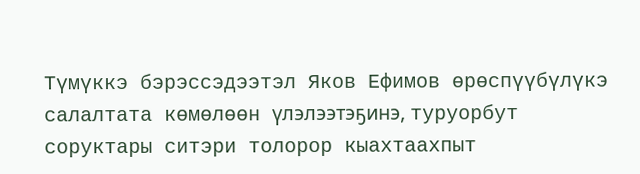Түмүккэ бэрэссэдээтэл Яков Ефимов өрөспүүбүлүкэ салалтата көмөлөөн үлэлээтэҕинэ, туруорбут соруктары ситэри толорор кыахтаахпыт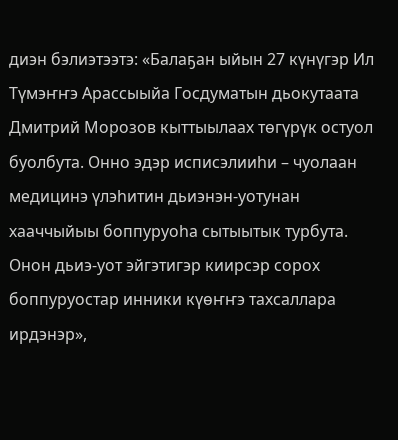диэн бэлиэтээтэ: «Балаҕан ыйын 27 күнүгэр Ил Түмэҥҥэ Арассыыйа Госдуматын дьокутаата Дмитрий Морозов кыттыылаах төгүрүк остуол буолбута. Онно эдэр исписэлииһи – чуолаан медицинэ үлэһитин дьиэнэн-уотунан хааччыйыы боппуруоһа сытыытык турбута. Онон дьиэ-уот эйгэтигэр киирсэр сорох боппуруостар инники күөҥҥэ тахсаллара ирдэнэр»,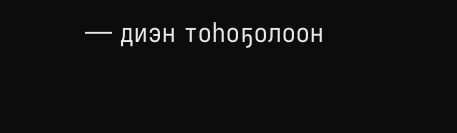— диэн тоһоҕолоон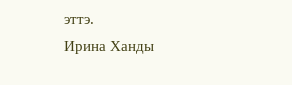эттэ.
Ирина Ханды